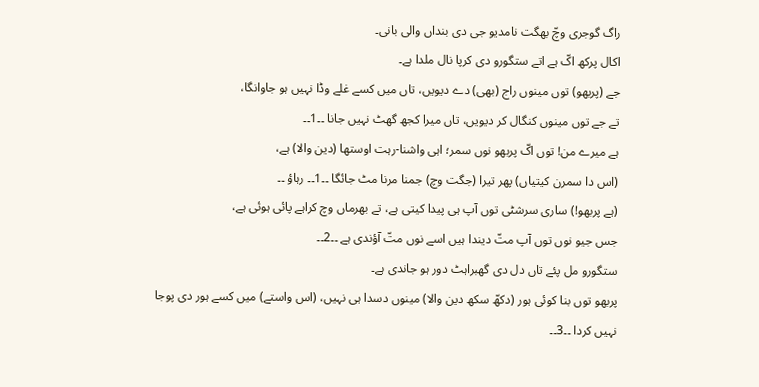راگ گوجری وچّ بھگت نامدیو جی دی بنداں والی بانی۔
اکال پرکھ اکّ ہے اتے ستگورو دی کرپا نال ملدا ہے۔
جے (پربھو) توں مینوں راج (بھی) دے دیویں، تاں میں کسے غلے وڈا نہیں ہو جاوانگا،
تے جے توں مینوں کنگال کر دیویں، تاں میرا کجھ گھٹ نہیں جانا ۔۔1۔۔
ہے میرے من! توں اکّ پربھو نوں سمر؛ اہی واشنا-رہت اوستھا (دین والا) ہے،
(اس دا سمرن کیتیاں) پھر تیرا (جگت وچ) جمنا مرنا مٹ جائگا ۔۔1۔۔ رہاؤ ۔۔
(ہے پربھو!) ساری سرشٹی توں آپ ہی پیدا کیتی ہے، تے بھرماں وچ کراہے پائی ہوئی ہے،
جس جیو نوں توں آپ متّ دیندا ہیں اسے نوں متّ آؤندی ہے ۔۔2۔۔
ستگورو مل پئے تاں دل دی گھبراہٹ دور ہو جاندی ہے۔
پربھو توں بنا کوئی ہور (دکھّ سکھ دین والا) مینوں دسدا ہی نہیں، (اس واستے) میں کسے ہور دی پوجا نہیں کردا ۔۔3۔۔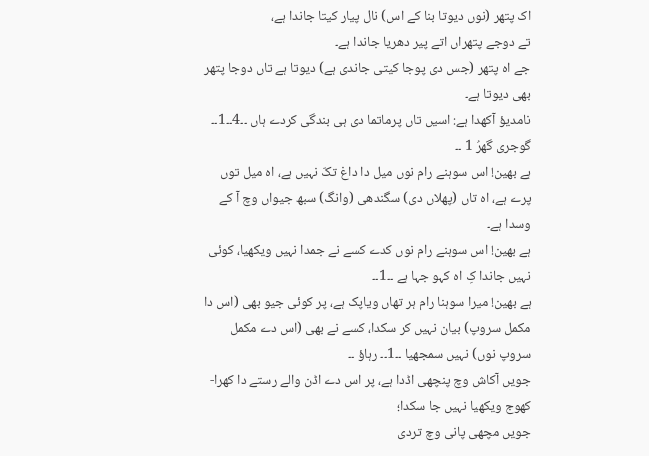اک پتھر (نوں دیوتا بنا کے اس) نال پیار کیتا جاندا ہے،
تے دوجے پتھراں اتے پیر دھریا جاندا ہے۔
جے اہ پتھر (جس دی پوجا کیتی جاندی ہے) دیوتا ہے تاں دوجا پتھر بھی دیوتا ہے۔
نامدیؤ آکھدا ہے: اسیں تاں پرماتما دی ہی بندگی کردے ہاں ۔۔4۔۔1۔۔
گوجری گھرُ 1 ۔۔
ہے بھین! اس سوہنے رام نوں میل دا داغ تکّ نہیں ہے، اہ میل توں پرے ہے، اہ تاں (پھلاں دی) سگندھی (وانگ) سبھ جیواں وچ آ کے وسدا ہے۔
ہے بھین! اس سوہنے رام نوں کدے کسے نے جمدا نہیں ویکھیا، کوئی نہیں جاندا کِ اہ کہو جہا ہے ۔۔1۔۔
ہے بھین! میرا سوہنا رام ہر تھاں ویاپک ہے، پر کوئی جیو بھی (اس دا مکمل سروپ) بیان نہیں کر سکدا، کسے نے بھی (اس دے مکمل سروپ نوں) نہیں سمجھیا ۔۔1۔۔ رہاؤ ۔۔
جویں آکاش وچ پنچھی اڈدا ہے، پر اس دے اڈن والے رستے دا کھرا-کھوج ویکھیا نہیں جا سکدا؛
جویں مچھی پانی وچ تردی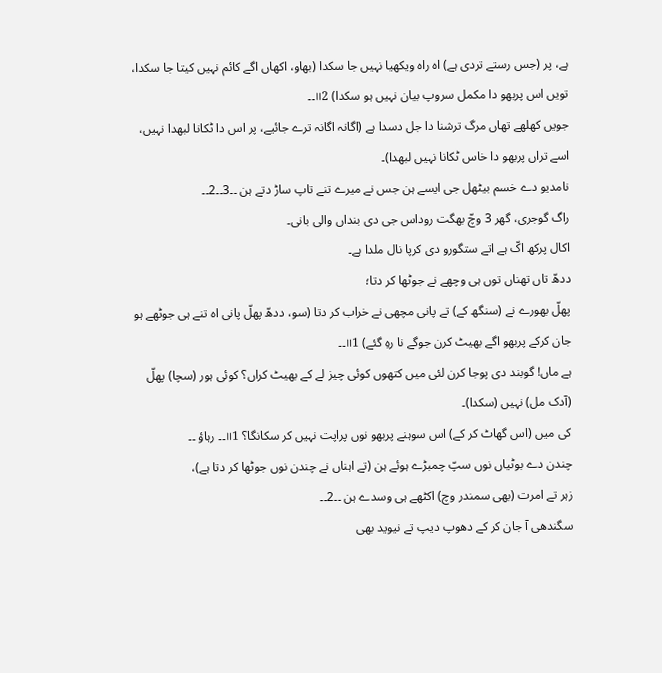ہے، پر (جس رستے تردی ہے) اہ راہ ویکھیا نہیں جا سکدا (بھاو، اکھاں اگے کائم نہیں کیتا جا سکدا، تویں اس پربھو دا مکمل سروپ بیان نہیں ہو سکدا) ॥2۔۔
جویں کھلھے تھاں مرگ ترشنا دا جل دسدا ہے (اگانہ اگانہ ترے جائیے، پر اس دا ٹکانا لبھدا نہیں، اسے تراں پربھو دا خاس ٹکانا نہیں لبھدا)۔
نامدیو دے خسم بیٹھل جی ایسے ہن جس نے میرے تنے تاپ ساڑ دتے ہن ۔۔3۔۔2۔۔
راگ گوجری، گھر 3 وچّ بھگت روداس جی دی بنداں والی بانی۔
اکال پرکھ اکّ ہے اتے ستگورو دی کرپا نال ملدا ہے۔
ددھّ تاں تھناں توں ہی وچھے نے جوٹھا کر دتا؛
پھلّ بھورے نے (سنگھ کے) تے پانی مچھی نے خراب کر دتا (سو، ددھّ پھلّ پانی اہ تنے ہی جوٹھے ہو جان کرکے پربھو اگے بھیٹ کرن جوگے نا رہِ گئے) ॥1۔۔
ہے ماں! گوبند دی پوجا کرن لئی میں کتھوں کوئی چیز لے کے بھیٹ کراں؟ کوئی ہور (سچا) پھلّ (آدک مل) نہیں (سکدا)۔
کی میں (اس گھاٹ کر کے) اس سوہنے پربھو نوں پراپت نہیں کر سکانگا؟ ॥1۔۔ رہاؤ ۔۔
چندن دے بوٹیاں نوں سپّ چمبڑے ہوئے ہن (تے اہناں نے چندن نوں جوٹھا کر دتا ہے)،
زہر تے امرت (بھی سمندر وچ) اکٹھے ہی وسدے ہن ۔۔2۔۔
سگندھی آ جان کر کے دھوپ دیپ تے نیوید بھی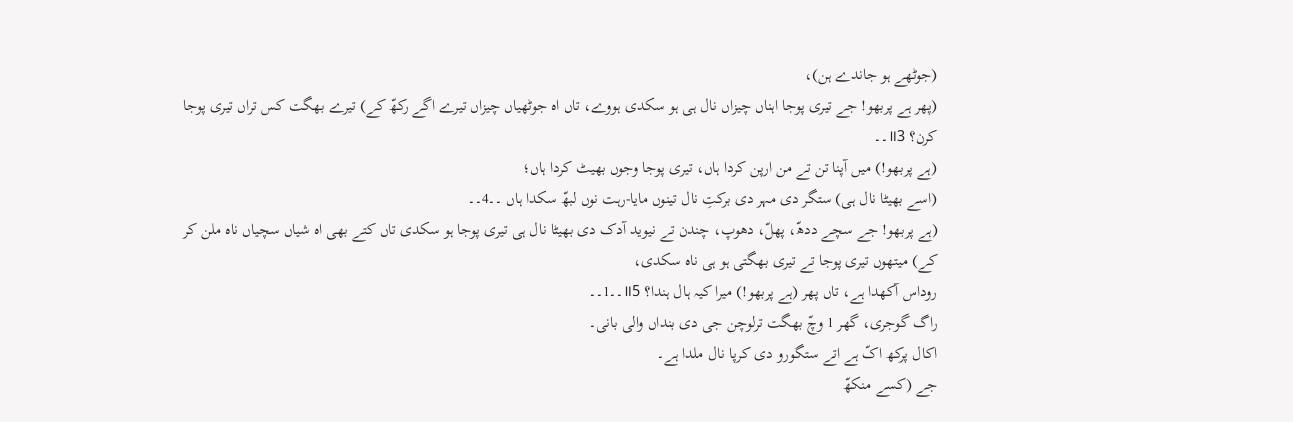(جوٹھے ہو جاندے ہن)،
(پھر ہے پربھو! جے تیری پوجا اہناں چیزاں نال ہی ہو سکدی ہووے، تاں اہ جوٹھیاں چیزاں تیرے اگے رکھّ کے) تیرے بھگت کس تراں تیری پوجا کرن؟ ॥3۔۔
(ہے پربھو!) میں آپنا تن تے من ارپن کردا ہاں، تیری پوجا وجوں بھیٹ کردا ہاں؛
(اسے بھیٹا نال ہی) ستگر دی مہر دی برکتِ نال تینوں مایا-رہت نوں لبھّ سکدا ہاں ۔۔4۔۔
(ہے پربھو! جے سچے ددھّ، پھلّ، دھوپ، چندن تے نیوید آدک دی بھیٹا نال ہی تیری پوجا ہو سکدی تاں کتے بھی اہ شیاں سچیاں ناہ ملن کر کے) میتھوں تیری پوجا تے تیری بھگتی ہو ہی ناہ سکدی،
روداس آکھدا ہے، تاں پھر (ہے پربھو!) میرا کیہ ہال ہندا؟ ॥5۔۔1۔۔
راگ گوجری، گھر 1 وچّ بھگت ترلوچن جی دی بنداں والی بانی۔
اکال پرکھ اکّ ہے اتے ستگورو دی کرپا نال ملدا ہے۔
جے (کسے منکھّ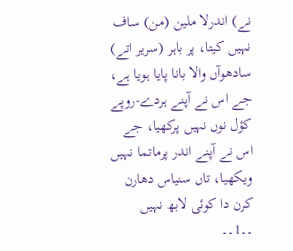نے) اندرلا ملین (من) ساف نہیں کیتا، پر باہر (سریر اتے) سادھوآں والا بانا پایا ہویا ہے،
جے اس نے آپنے ہردے-روپے کؤل نوں نہیں پرکھیا، جے اس نے آپنے اندر پرماتما نہیں ویکھیا، تاں سنیاس دھارن کرن دا کوئی لابھ نہیں ۔۔1۔۔